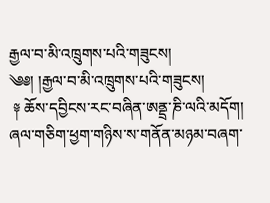རྒྱལ་བ་མི་འཁྲུགས་པའི་གཟུངས།
༄༅། །རྒྱལ་བ་མི་འཁྲུགས་པའི་གཟུངས།
 ༈ ཆོས་དབྱིངས་རང་བཞིན་ཨནྡྲ་ཎི་ལའི་མདོག། ཞལ་གཅིག་ཕྱག་གཉིས་ས་གནོན་མཉམ་བཞག་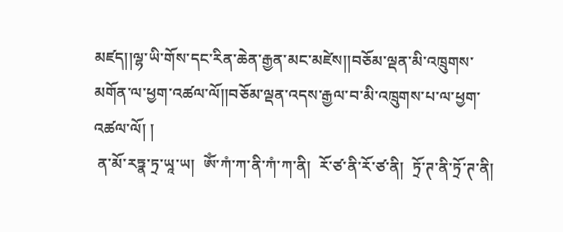མཛད།།ལྷ་ཡི་གོས་དང་རིན་ཆེན་རྒྱན་མང་མཛེས།།བཅོམ་ལྡན་མི་འཁྲུགས་མགོན་ལ་ཕྱག་འཚལ་ལོ།།བཅོམ་ལྡན་འདས་རྒྱལ་བ་མི་འཁྲུགས་པ་ལ་ཕྱག་འཚལ་ལོ། །
 ན་མོ་རཏྣ་ཏྲ་ཡཱ་ཡ།  ཨོཾ་ཀཾ་ཀ་ནི་ཀཾ་ཀ་ནི།  རོ་ཙ་ནི་རོ་ཙ་ནི།  ཏྲོ་ཊ་ནི་ཏྲོ་ཊ་ནི།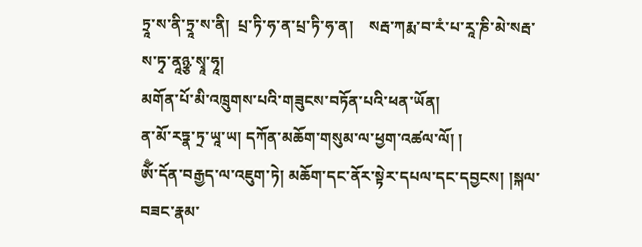ཏྲཱ་ས་ནི་ཏྲཱ་ས་ནི།  པྲ་ཏི་ཧ་ན་པྲ་ཏི་ཧ་ན།    སརྦ་ཀརྨ་བ་རཾ་པ་རཱ་ཎི་མེ་སརྦ་ས་ཏྭ་ནཱཉྩ་སྭཱ་ཧཱ།
མགོན་པོ་མི་འཁྲུགས་པའི་གཟུངས་བཏོན་པའི་ཕན་ཡོན།
ན་མོ་རཏྣ་ཏྲ་ཡཱ་ཡ། དཀོན་མཆོག་གསུམ་ལ་ཕྱག་འཚལ་ལོ། །
ཨོྃ་དོན་བརྒྱད་ལ་འཇུག་ཏེ། མཆོག་དང་ནོར་སྟེར་དཔལ་དང་དབྱངས། །སྐལ་བཟང་རྣམ་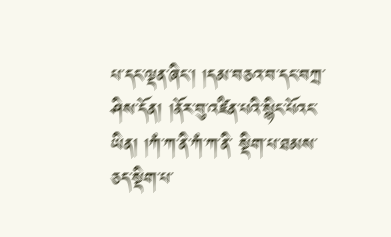པ་དང་ལྡན་ཞིང་། །དམ་བཅའ་བ་དང་བཀྲ་ཤིས་དོན། །ནོར་བུ་འཛིན་པའི་སྙིང་པོའང་ཡིན། །ཀཾ་ཀ་ནི་ཀཾ་ཀ་ནི་ སྡིག་པ་ཐམས་ཅད་སྡིག་པ་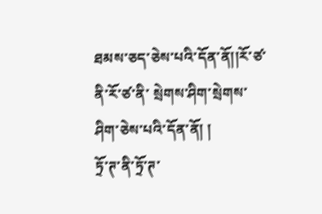ཐམས་ཅད་ཅེས་པའི་དོན་ནོ།།རོ་ཙ་ནི་རོ་ཙ་ནི་ སྲེགས་ཤིག་སྲེགས་ཤིག་ཅེས་པའི་དོན་ནོ། །
ཏྲོ་ཊ་ནི་ཏྲོ་ཊ་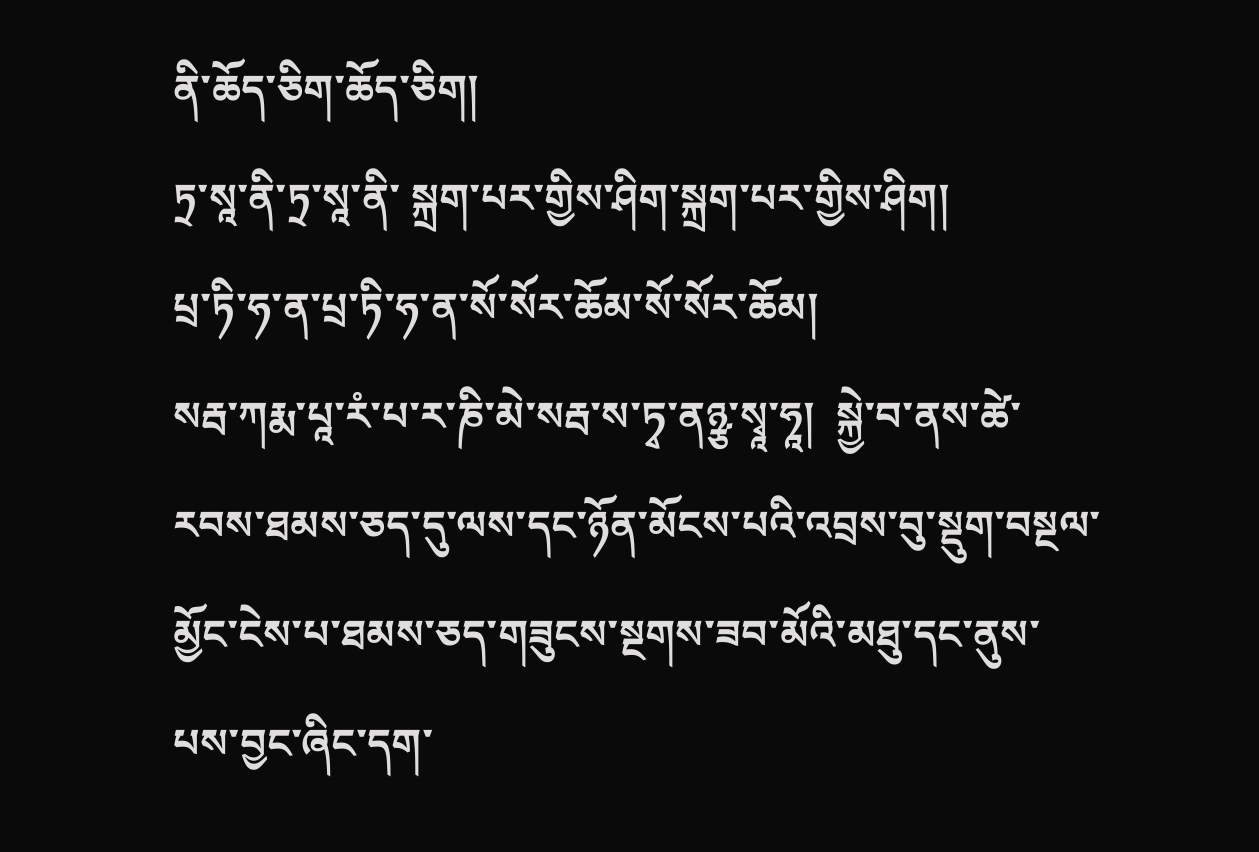ནི་ཆོད་ཅིག་ཆོད་ཅིག།
ཏྲ་སཱ་ནི་ཏྲ་སཱ་ནི་ སྐྲག་པར་གྱིས་ཤིག་སྐྲག་པར་གྱིས་ཤིག།
པྲ་ཏི་ཧ་ན་པྲ་ཏི་ཧ་ན་སོ་སོར་ཆོམ་སོ་སོར་ཆོམ།
སརྦ་ཀརྨ་པཱ་རཾ་པ་ར་ཎི་མེ་སརྦ་ས་ཏྭ་ནཉྩ་སྭཱ་ཧཱ།  སྐྱེ་བ་ནས་ཚེ་རབས་ཐམས་ཅད་དུ་ལས་དང་ཉོན་མོངས་པའི་འབྲས་བུ་སྡུག་བསྔལ་མྱོང་ངེས་པ་ཐམས་ཅད་གཟུངས་སྔགས་ཟབ་མོའི་མཐུ་དང་ནུས་པས་བྱང་ཞིང་དག་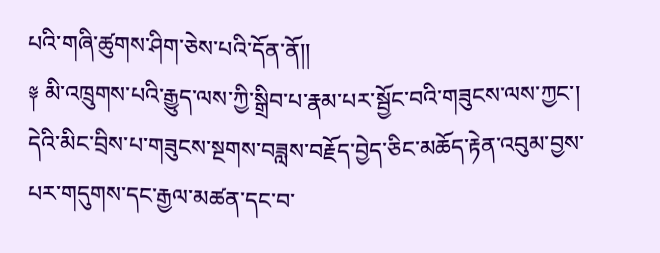པའི་གཞི་ཚུགས་ཤིག་ཅེས་པའི་དོན་ནོ།།
༈ མི་འཁྲུགས་པའི་རྒྱུད་ལས་ཀྱི་སྒྲིབ་པ་རྣམ་པར་སྦྱོང་བའི་གཟུངས་ལས་ཀྱང་། དེའི་མིང་བྲིས་པ་གཟུངས་སྔགས་བཟླས་བརྗོད་བྱེད་ཅིང་མཆོད་རྟེན་འབུམ་བྱས་པར་གདུགས་དང་རྒྱལ་མཚན་དང་བ་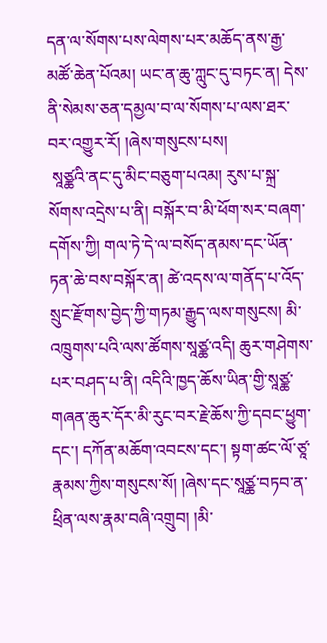དན་ལ་སོགས་པས་ལེགས་པར་མཆོད་ནས་རྒྱ་མཚོ་ཆེན་པོའམ། ཡང་ན་ཆུ་ཀླུང་དུ་བཏང་ན། དེས་ནི་སེམས་ཅན་དམྱལ་བ་ལ་སོགས་པ་ལས་ཐར་བར་འགྱུར་རོ། །ཞེས་གསུངས་པས།
 སཱཙྪའི་ནང་དུ་མིང་བཅུག་པའམ། རུས་པ་སྐྲ་སོགས་འདྲེས་པ་ནི། བསྐོར་བ་མི་ཕོག་སར་བཞག་དགོས་ཀྱི། གལ་ཏེ་དེ་ལ་བསོད་ནམས་དང་ཡོན་ཏན་ཆེ་བས་བསྐོར་ན། ཚེ་འདས་ལ་གནོད་པ་འོད་སྲུང་རྫོགས་བྱེད་ཀྱི་གཏམ་རྒྱུད་ལས་གསུངས། མི་འཁྲུགས་པའི་ལས་ཚོགས་སཱཙྪ་འདི། ཆུར་གཤེགས་པར་བཤད་པ་ནི། འདིའི་ཁྱད་ཆོས་ཡིན་གྱི་སཱཙྪ་གཞན་ཆུར་དོར་མི་རུང་བར་རྗེ་ཆོས་ཀྱི་དབང་ཕྱུག་དང་། དཀོན་མཆོག་འབངས་དང་། སྟག་ཚང་ལོ་ཙཱ་རྣམས་ཀྱིས་གསུངས་སོ། །ཞེས་དང་སཱཙྪ་བཏབ་ན་ཕྲིན་ལས་རྣམ་བཞི་འགྲུབ། །མི་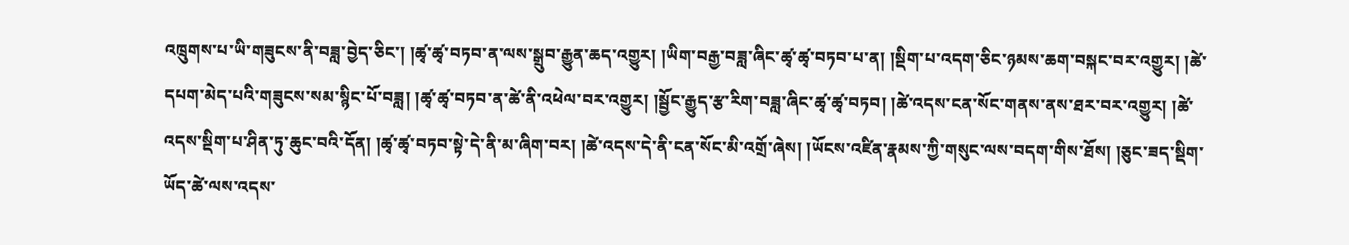འཁྲུགས་པ་ཡི་གཟུངས་ནི་བཟླ་བྱེད་ཅིང་། །ཚྭ་ཚྭ་བཏབ་ན་ལས་སྒྲུབ་རྒྱུན་ཆད་འགྱུར། །ཡིག་བརྒྱ་བཟླ་ཞིང་ཚྭ་ཚྭ་བཏབ་པ་ན། །སྡིག་པ་འདག་ཅིང་ཉམས་ཆག་བསྐང་བར་འགྱུར། །ཚེ་དཔག་མེད་པའི་གཟུངས་སམ་སྙིང་པོ་བཟླ། །ཚྭ་ཚྭ་བཏབ་ན་ཚེ་ནི་འཕེལ་བར་འགྱུར། །སྦྱོང་རྒྱུད་རྩ་རིག་བཟླ་ཞིང་ཚྭ་ཚྭ་བཏབ། །ཚེ་འདས་ངན་སོང་གནས་ནས་ཐར་བར་འགྱུར། །ཚེ་འདས་སྡིག་པ་ཤིན་ཏུ་ཆུང་བའི་དོན། །ཚྭ་ཚྭ་བཏབ་སྟེ་དེ་ནི་མ་ཞིག་བར། །ཚེ་འདས་དེ་ནི་ངན་སོང་མི་འགྲོ་ཞེས། །ཡོངས་འཛིན་རྣམས་ཀྱི་གསུང་ལས་བདག་གིས་ཐོས། །ཅུང་ཟད་སྡིག་ཡོད་ཚེ་ལས་འདས་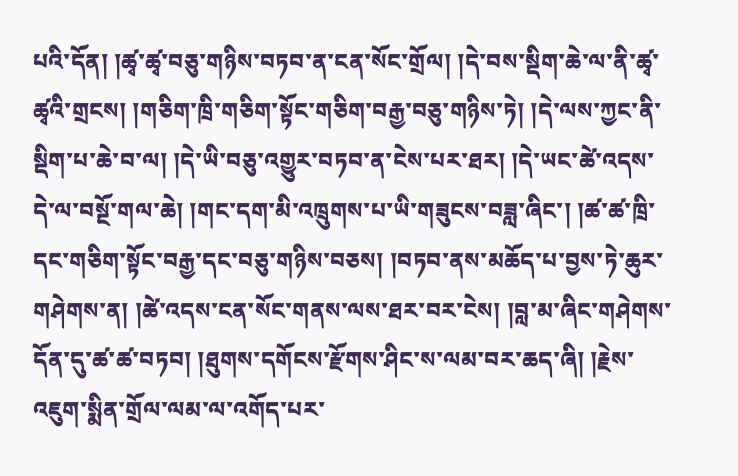པའི་དོན། །ཚྭ་ཚྭ་བཅུ་གཉིས་བཏབ་ན་ངན་སོང་གྲོལ། །དེ་བས་སྡིག་ཆེ་ལ་ནི་ཚྭ་ཚྭའི་གྲངས། །གཅིག་ཁྲི་གཅིག་སྟོང་གཅིག་བརྒྱ་བཅུ་གཉིས་ཏེ། །དེ་ལས་ཀྱང་ནི་སྡིག་པ་ཆེ་བ་ལ། །དེ་ཡི་བཅུ་འགྱུར་བཏབ་ན་ངེས་པར་ཐར། །དེ་ཡང་ཚེ་འདས་དེ་ལ་བསྔོ་གལ་ཆེ། །གང་དག་མི་འཁྲུགས་པ་ཡི་གཟུངས་བཟླ་ཞིང་། །ཚ་ཚ་ཁྲི་དང་གཅིག་སྟོང་བརྒྱ་དང་བཅུ་གཉིས་བཅས། །བཏབ་ནས་མཆོད་པ་བྱས་ཏེ་ཆུར་གཤེགས་ན། །ཚེ་འདས་ངན་སོང་གནས་ལས་ཐར་བར་ངེས། །བླ་མ་ཞིང་གཤེགས་དོན་དུ་ཚ་ཚ་བཏབ། །ཐུགས་དགོངས་རྫོགས་ཤིང་ས་ལམ་བར་ཆད་ཞི། །རྗེས་འཇུག་སྨིན་གྲོལ་ལམ་ལ་འགོད་པར་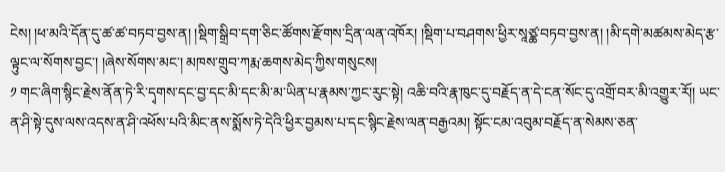ངེས། །ཕ་མའི་དོན་དུ་ཚ་ཚ་བཏབ་བྱས་ན། །སྡིག་སྒྲིབ་དག་ཅིང་ཚོགས་རྫོགས་དྲིན་ལན་འཁོར། །སྡིག་པ་བཤགས་ཕྱིར་སཱཙྪ་བཏབ་བྱས་ན། །མི་དགེ་མཚམས་མེད་རྩ་ལྟུང་ལ་སོགས་བྱང་། །ཞེས་སོགས་མང་། མཁས་གྲུབ་ཀརྨ་ཆགས་མེད་ཀྱིས་གསུངས།
༡ གང་ཞིག་སྙིང་རྗེས་ནོན་ཏེ་རི་དྭགས་དང་བྱ་དང་མི་དང་མི་མ་ཡིན་པ་རྣམས་ཀྱང་རུང་སྟེ། འཆི་བའི་རྣ་ཁུང་དུ་བརྗོད་ན་དེ་ངན་སོང་དུ་འགྲོ་བར་མི་འགྱུར་རོ།། ཡང་ན་ཤི་སྟེ་དུས་ལས་འདས་ན་ཤི་འཕོས་པའི་མིང་ནས་སྨོས་ཏེ་དེའི་ཕྱིར་བྱམས་པ་དང་སྙིང་རྗེས་ལན་བརྒྱའམ། སྟོང་ངམ་འབུམ་བརྗོད་ན་སེམས་ཅན་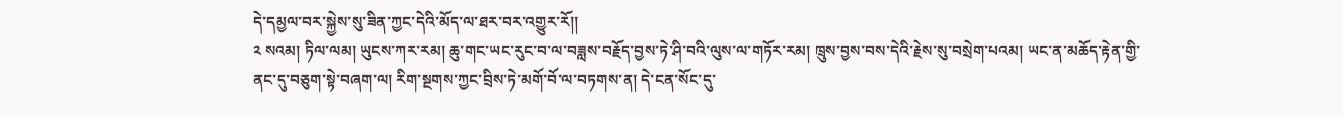དེ་དམྱལ་བར་སྐྱེས་སུ་ཟིན་ཀྱང་དེའི་མོད་ལ་ཐར་བར་འགྱུར་རོ།།
༢ སའམ། ཏིལ་ལམ། ཡུངས་ཀར་རམ། ཆུ་གང་ཡང་རུང་བ་ལ་བཟླས་བརྗོད་བྱས་ཏེ་ཤི་བའི་ལུས་ལ་གཏོར་རམ། ཁྲུས་བྱས་བས་དེའི་རྗེས་སུ་བསྲེག་པའམ། ཡང་ན་མཆོད་རྟེན་གྱི་ནང་དུ་བཅུག་སྟེ་བཞག་ལ། རིག་སྔགས་ཀྱང་བྲིས་ཏེ་མགོ་བོ་ལ་བཏགས་ན། དེ་ངན་སོང་དུ་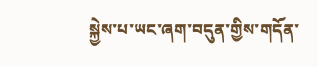སྐྱེས་པ་ཡང་ཞག་བདུན་གྱིས་གདོན་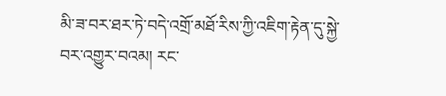མི་ཟ་བར་ཐར་ཏེ་བདེ་འགྲོ་མཐོ་རིས་ཀྱི་འཇིག་རྟེན་དུ་སྐྱེ་བར་འགྱུར་བའམ། རང་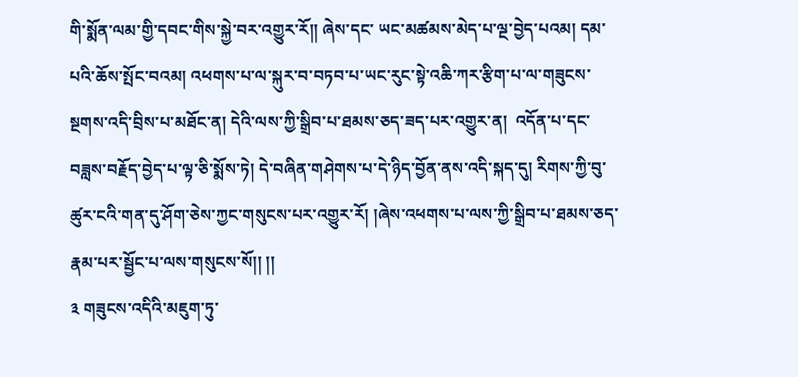གི་སྨོན་ལམ་གྱི་དབང་གིས་སྐྱེ་བར་འགྱུར་རོ།། ཞེས་དང་ ཡང་མཚམས་མེད་པ་ལྔ་བྱེད་པའམ། དམ་པའི་ཆོས་སྤོང་བའམ། འཕགས་པ་ལ་སྐུར་བ་བཏབ་པ་ཡང་རུང་སྟེ་འཆི་ཀར་རྩིག་པ་ལ་གཟུངས་སྔགས་འདི་བྲིས་པ་མཐོང་ན། དེའི་ལས་ཀྱི་སྒྲིབ་པ་ཐམས་ཅད་ཟད་པར་འགྱུར་ན།  འདོན་པ་དང་བཟླས་བརྗོད་བྱེད་པ་ལྟ་ཅི་སྨོས་ཏེ། དེ་བཞིན་གཤེགས་པ་དེ་ཉིད་བྱོན་ནས་འདི་སྐད་དུ། རིགས་ཀྱི་བུ་ཚུར་ངའི་གན་དུ་ཤོག་ཅེས་ཀྱང་གསུངས་པར་འགྱུར་རོ། །ཞེས་འཕགས་པ་ལས་ཀྱི་སྒྲིབ་པ་ཐམས་ཅད་རྣམ་པར་སྦྱོང་པ་ལས་གསུངས་སོ།། །།
༣ གཟུངས་འདིའི་མཇུག་ཏུ་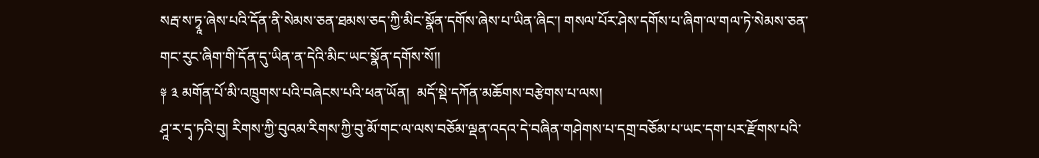སརྦ་ས་ཏྭཱ་ཞེས་པའི་དོན་ནི་སེམས་ཅན་ཐམས་ཅད་ཀྱི་མིང་སྣོན་དགོས་ཞེས་པ་ཡིན་ཞིང་། གསལ་པོར་ཤེས་དགོས་པ་ཞིག་ལ་གལ་ཏེ་སེམས་ཅན་གང་རུང་ཞིག་གི་དོན་དུ་ཡིན་ན་དེའི་མིང་ཡང་སྣོན་དགོས་སོ།།
༈ ༣ མགོན་པོ་མི་འཁྲུགས་པའི་བཞེངས་པའི་ཕན་ཡོན།  མདོ་སྡེ་དཀོན་མཆོགས་བརྩེགས་པ་ལས།
ཤཱ་ར་དྭ་ཏའི་བུ། རིགས་ཀྱི་བུའམ་རིགས་ཀྱི་བུ་མོ་གང་ལ་ལས་བཅོམ་ལྡན་འདའ་དེ་བཞིན་གཤེགས་པ་དགྲ་བཅོམ་པ་ཡང་དག་པར་རྫོགས་པའི་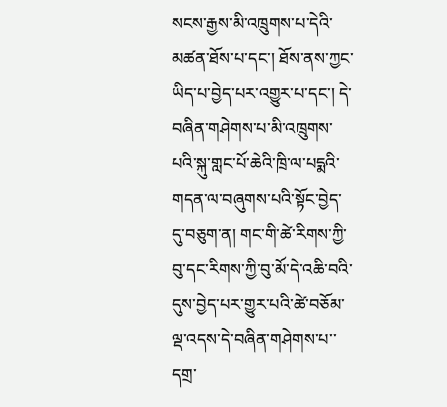སངས་རྒྱས་མི་འཁྲུགས་པ་དེའི་མཚན་ཐོས་པ་དང་། ཐོས་ནས་ཀྱང་ཡིད་པ་བྱེད་པར་འགྱུར་པ་དང་། དེ་བཞིན་གཤེགས་པ་མི་འཁྲུགས་པའི་སྐུ་གླང་པོ་ཆེའི་ཁྲི་ལ་པདྨའི་གདན་ལ་བཞུགས་པའི་སྟོང་བྱེད་དུ་བཅུག་ན། གང་གི་ཚེ་རིགས་ཀྱི་བུ་དང་རིགས་ཀྱི་བུ་མོ་དེ་འཆི་བའི་དུས་བྱེད་པར་གྱུར་པའི་ཚེ་བཅོམ་ལྡ་འདས་དེ་བཞིན་གཤེགས་པ་་དགྲ་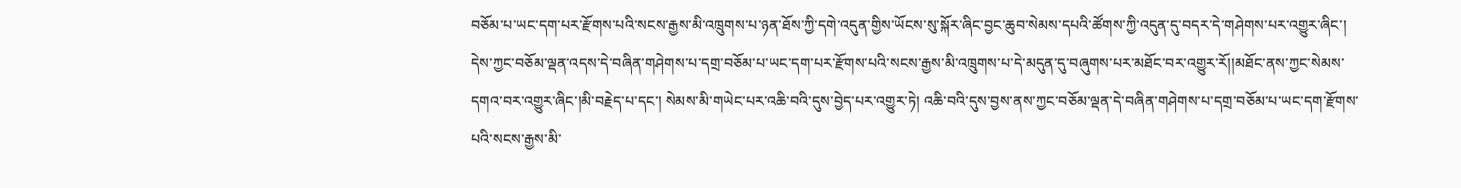བཅོམ་པ་ཡང་དག་པར་རྫོགས་པའི་སངས་རྒྱས་མི་འཁྲུགས་པ་ཉན་ཐོས་ཀྱི་དགེ་འདུན་གྱིས་ཡོངས་སུ་སྐོར་ཞིང་བྱང་ཆུབ་སེམས་དཔའི་ཚོགས་ཀྱི་འདུན་དུ་བདར་དེ་གཤེགས་པར་འགྱུར་ཞིང་། དེས་ཀྱང་བཅོམ་ལྡན་འདས་དེ་བཞིན་གཤེགས་པ་དགྲ་བཅོམ་པ་ཡང་དག་པར་རྫོགས་པའི་སངས་རྒྱས་མི་འཁྲུགས་པ་དེ་མདུན་དུ་བཞུགས་པར་མཐོང་བར་འགྱུར་རོ།།མཐོང་ནས་ཀྱང་སེམས་དགའ་བར་འགྱུར་ཞིང་།མི་བརྗེད་པ་དང་། སེམས་མི་གཡེང་པར་འཆི་བའི་དུས་བྱེད་པར་འགྱུར་ཏེ། འཆི་བའི་དུས་བྱས་ནས་ཀྱང་བཅོམ་ལྡན་དེ་བཞིན་གཤེགས་པ་དགྲ་བཅོམ་པ་ཡང་དག་རྫོགས་པའི་སངས་རྒྱས་མི་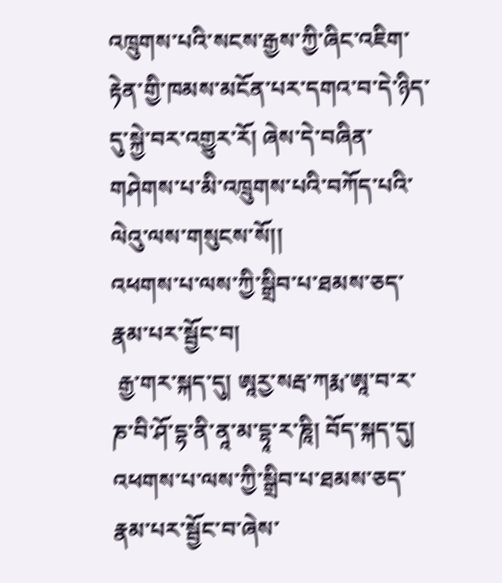འཁྲུགས་པའི་སངས་རྒྱས་ཀྱི་ཞིང་འཇིག་རྟེན་གྱི་ཁམས་མངོན་པར་དགའ་བ་དེ་ཉིད་དུ་སྐྱེ་བར་འགྱུར་རོ། ཞེས་དེ་བཞིན་གཤེགས་པ་མི་འཁྲུགས་པའི་བཀོད་པའི་ལེའུ་ལས་གསུངས་སོ།།
འཕགས་པ་ལས་ཀྱི་སྒྲིབ་པ་ཐམས་ཅད་རྣམ་པར་སྦྱོང་བ།
 རྒྱ་གར་སྐད་དུ། ཨཱརྱ་སརྦ་ཀརྨ་ཨཱ་བ་ར་ཎ་བི་ཤོ་དྷ་ནི་ནཱ་མ་དྷཱ་ར་ཎཱི། བོད་སྐད་དུ། འཕགས་པ་ལས་ཀྱི་སྒྲིབ་པ་ཐམས་ཅད་རྣམ་པར་སྦྱོང་བ་ཞེས་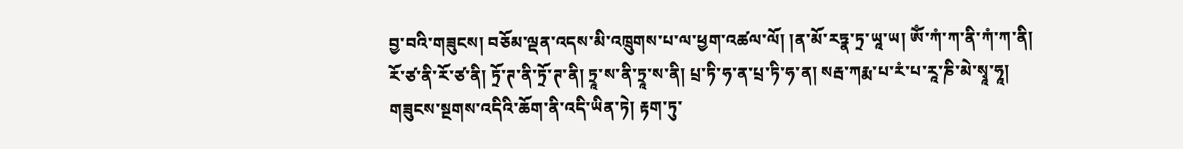བྱ་བའི་གཟུངས། བཅོམ་ལྡན་འདས་མི་འཁྲུགས་པ་ལ་ཕྱག་འཚལ་ལོ། །ན་མོ་རཏྣ་ཏྲ་ཡཱ་ཡ། ཨོཾ་ཀཾ་ཀ་ནི་ཀཾ་ཀ་ནི། རོ་ཙ་ནི་རོ་ཙ་ནི། ཏྲོ་ཊ་ནི་ཏྲོ་ཊ་ནི། ཏྲཱ་ས་ནི་ཏྲཱ་ས་ནི། པྲ་ཏི་ཧ་ན་པྲ་ཏི་ཧ་ན། སརྦ་ཀརྨ་པ་རཾ་པ་རཱ་ཎི་མེ་སྭཱ་ཧཱ། གཟུངས་སྔགས་འདིའི་ཆོག་ནི་འདི་ཡིན་ཏེ། རྟག་ཏུ་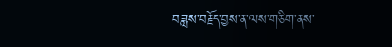བཟླས་བརྗོད་བྱས་ན་ལས་གཅིག་ནས་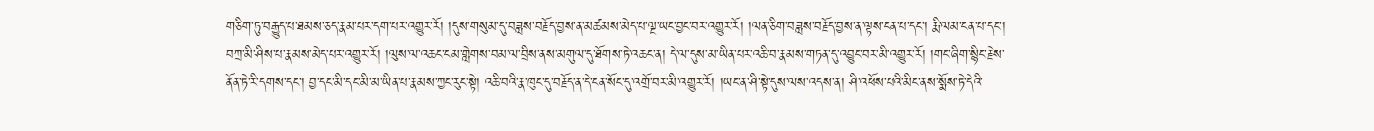གཅིག་ཏུ་བརྒྱུད་པ་ཐམས་ཅད་རྣམ་པར་དག་པར་འགྱུར་རོ། །དུས་གསུམ་དུ་བཟླས་བརྗོད་བྱས་ན་མཚམས་མེད་པ་ལྔ་ཡང་བྱང་བར་འགྱུར་རོ། །ལན་ཅིག་བཟླས་བརྗོད་བྱས་ན་ལྟས་ངན་པ་དང་། རྨི་ལམ་ངན་པ་དང་། བཀྲ་མི་ཤིས་པ་རྣམས་མེད་པར་འགྱུར་རོ། །ལུས་ལ་འཆང་ངམ་གླེགས་བམ་ལ་བྲིས་ནས་མགུལ་དུ་ཐོགས་ཏེ་འཆང་ན། དེ་ལ་དུས་མ་ཡིན་པར་འཆི་བ་རྣམས་གཏན་དུ་འབྱུང་བར་མི་འགྱུར་རོ། །གང་ཞིག་སྙིང་རྗེས་ནོན་ཏེ་རི་དགས་དང་། བྱ་དང་མི་དང་མི་མ་ཡིན་པ་རྣམས་ཀྱང་རུང་སྟེ། འཆི་བའི་རྣ་ཁུང་དུ་བརྗོད་ན་དེ་ངན་སོང་དུ་འགྲོ་བར་མི་འགྱུར་རོ། །ཡང་ན་ཤི་སྟེ་དུས་ལས་འདས་ན། ཤི་འཕོས་པའི་མིང་ནས་སྨོས་ཏེ་དེའི་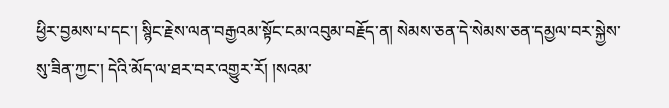ཕྱིར་བྱམས་པ་དང་། སྙིང་རྗེས་ལན་བརྒྱའམ་སྟོང་ངམ་འབུམ་བརྗོད་ན། སེམས་ཅན་དེ་སེམས་ཅན་དམྱལ་བར་སྐྱེས་སུ་ཟིན་ཀྱང་། དེའི་མོད་ལ་ཐར་བར་འགྱུར་རོ། །སའམ་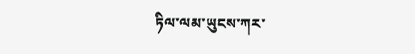ཏིལ་ལམ་ཡུངས་ཀར་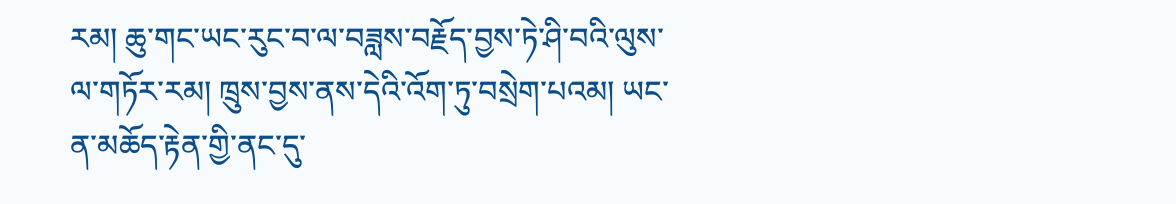རམ། ཆུ་གང་ཡང་རུང་བ་ལ་བཟླས་བརྗོད་བྱས་ཏེ་ཤི་བའི་ལུས་ལ་གཏོར་རམ། ཁྲུས་བྱས་ནས་དེའི་འོག་ཏུ་བསྲེག་པའམ། ཡང་ན་མཆོད་རྟེན་གྱི་ནང་དུ་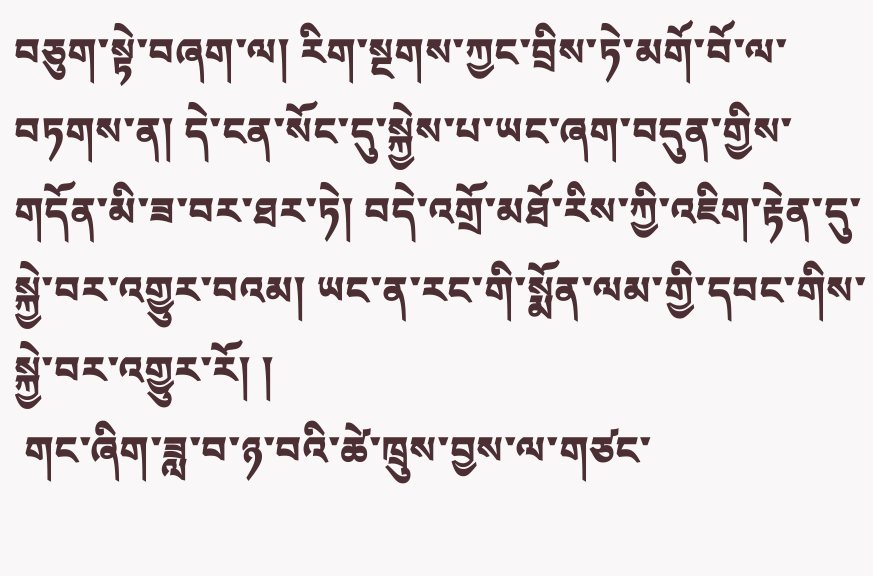བཅུག་སྟེ་བཞག་ལ། རིག་སྔགས་ཀྱང་བྲིས་ཏེ་མགོ་བོ་ལ་བཏགས་ན། དེ་ངན་སོང་དུ་སྐྱེས་པ་ཡང་ཞག་བདུན་གྱིས་གདོན་མི་ཟ་བར་ཐར་ཏེ། བདེ་འགྲོ་མཐོ་རིས་ཀྱི་འཇིག་རྟེན་དུ་སྐྱེ་བར་འགྱུར་བའམ། ཡང་ན་རང་གི་སྨོན་ལམ་གྱི་དབང་གིས་སྐྱེ་བར་འགྱུར་རོ། །
 གང་ཞིག་ཟླ་བ་ཉ་བའི་ཚེ་ཁྲུས་བྱས་ལ་གཙང་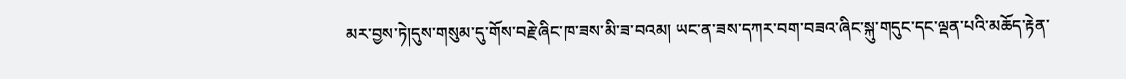མར་བྱས་ཏེ།དུས་གསུམ་དུ་གོས་བརྗེ་ཞིང་ཁ་ཟས་མི་ཟ་བའམ། ཡང་ན་ཟས་དཀར་བག་བཟའ་ཞིང་སྐུ་གདུང་དང་ལྡན་པའི་མཆོད་རྟེན་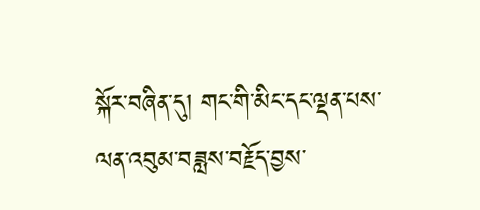སྐོར་བཞིན་དུ། གང་གི་མིང་དང་ལྡན་པས་ལན་འབུམ་བཟླས་བརྗོད་བྱས་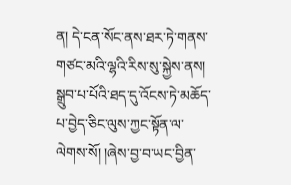ན། དེ་ངན་སོང་ནས་ཐར་ཏེ་གནས་གཙང་མའི་ལྷའི་རིས་སུ་སྐྱེས་ནས། སྒྲུབ་པ་པོའི་ཐད་དུ་འོངས་ཏེ་མཆོད་པ་བྱེད་ཅིང་ལུས་ཀྱང་སྟོན་ལ་ལེགས་སོ། །ཞེས་བྱ་བ་ཡང་བྱིན་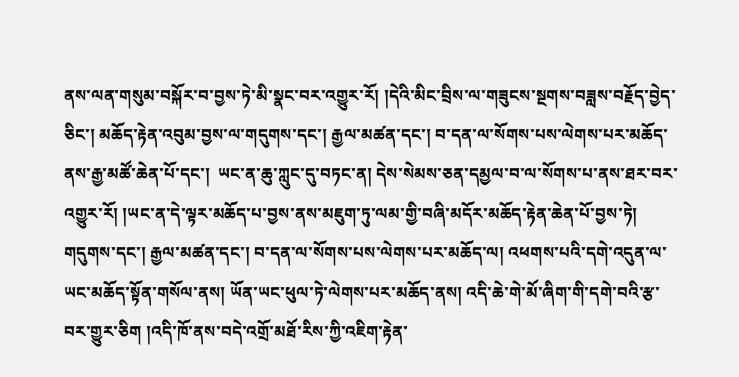ནས་ལན་གསུམ་བསྐོར་བ་བྱས་ཏེ་མི་སྣང་བར་འགྱུར་རོ། །དེའི་མིང་བྲིས་ལ་གཟུངས་སྔགས་བཟླས་བརྗོད་བྱེད་ཅིང་། མཆོད་རྟེན་འབུམ་བྱས་ལ་གདུགས་དང་། རྒྱལ་མཚན་དང་། བ་དན་ལ་སོགས་པས་ལེགས་པར་མཆོད་ནས་རྒྱ་མཚོ་ཆེན་པོ་དང་།  ཡང་ན་ཆུ་ཀླུང་དུ་བཏང་ན། དེས་སེམས་ཅན་དམྱལ་བ་ལ་སོགས་པ་ནས་ཐར་བར་འགྱུར་རོ། །ཡང་ན་དེ་ལྟར་མཆོད་པ་བྱས་ནས་མཇུག་ཏུ་ལམ་གྱི་བཞི་མདོར་མཆོད་རྟེན་ཆེན་པོ་བྱས་ཏེ། གདུགས་དང་། རྒྱལ་མཚན་དང་། བ་དན་ལ་སོགས་པས་ལེགས་པར་མཆོད་ལ། འཕགས་པའི་དགེ་འདུན་ལ་ཡང་མཆོད་སྟོན་གསོལ་ནས། ཡོན་ཡང་ཕུལ་ཏེ་ལེགས་པར་མཆོད་ནས། འདི་ཆེ་གེ་མོ་ཞིག་གི་དགེ་བའི་རྩ་བར་གྱུར་ཅིག །འདི་ཁོ་ནས་བདེ་འགྲོ་མཐོ་རིས་ཀྱི་འཇིག་རྟེན་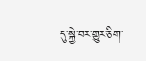དུ་སྐྱེ་བར་གྱུར་ཅིག་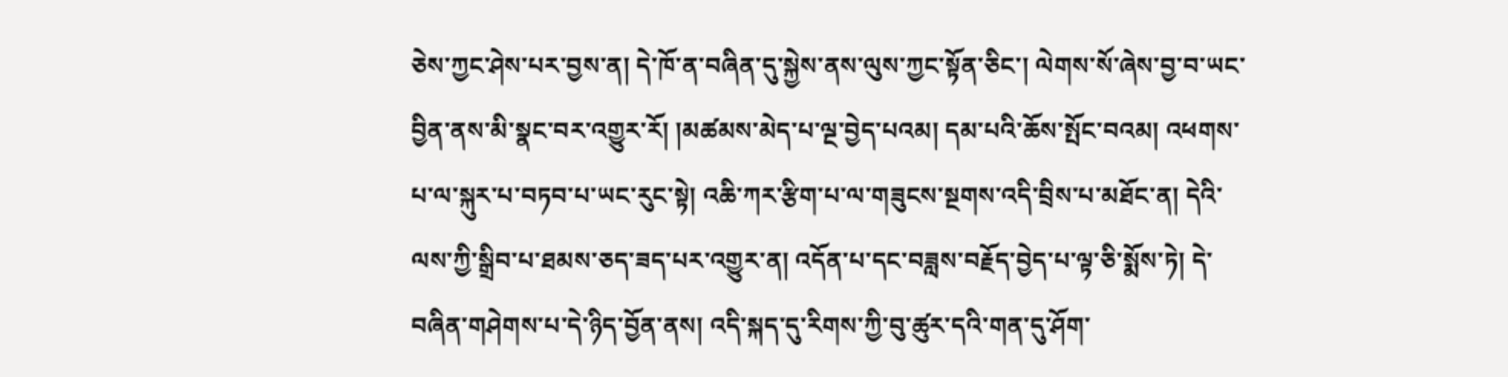ཅེས་ཀྱང་ཤེས་པར་བྱས་ན། དེ་ཁོ་ན་བཞིན་དུ་སྐྱེས་ནས་ལུས་ཀྱང་སྟོན་ཅིང་། ལེགས་སོ་ཞེས་བྱ་བ་ཡང་བྱིན་ནས་མི་སྣང་བར་འགྱུར་རོ། །མཚམས་མེད་པ་ལྔ་བྱེད་པའམ། དམ་པའི་ཆོས་སྤོང་བའམ། འཕགས་པ་ལ་སྐུར་པ་བཏབ་པ་ཡང་རུང་སྟེ། འཆི་ཀར་རྩིག་པ་ལ་གཟུངས་སྔགས་འདི་བྲིས་པ་མཐོང་ན། དེའི་ལས་ཀྱི་སྒྲིབ་པ་ཐམས་ཅད་ཟད་པར་འགྱུར་ན། འདོན་པ་དང་བཟླས་བརྗོད་བྱེད་པ་ལྟ་ཅི་སྨོས་ཏེ། དེ་བཞིན་གཤེགས་པ་དེ་ཉིད་བྱོན་ནས། འདི་སྐད་དུ་རིགས་ཀྱི་བུ་ཚུར་དའི་གན་དུ་ཤོག་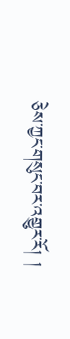ཅེས་ཀྱང་གསུང་བར་འགྱུར་རོ། །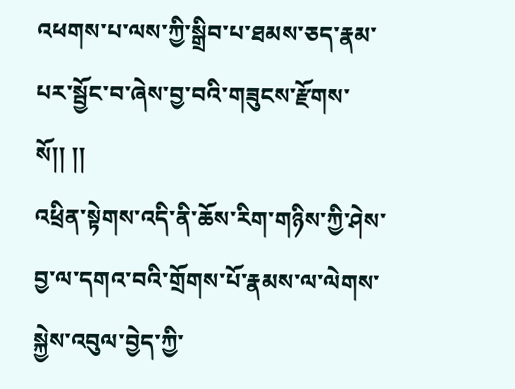འཕགས་པ་ལས་ཀྱི་སྒྲིབ་པ་ཐམས་ཅད་རྣམ་པར་སྦྱོང་བ་ཞེས་བྱ་བའི་གཟུངས་རྫོགས་སོ།། །།
འཕྲིན་སྟེགས་འདི་ནི་ཆོས་རིག་གཉིས་ཀྱི་ཤེས་བྱ་ལ་དགའ་བའི་གྲོགས་པོ་རྣམས་ལ་ལེགས་སྐྱེས་འབུལ་བྱེད་ཀྱི་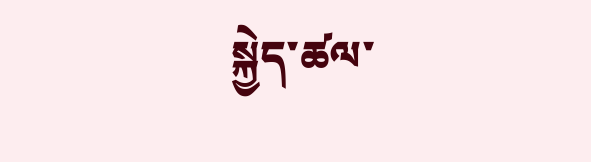སྐྱེད་ཚལ་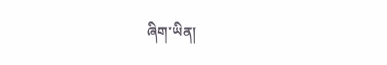ཞིག་ཡིན།